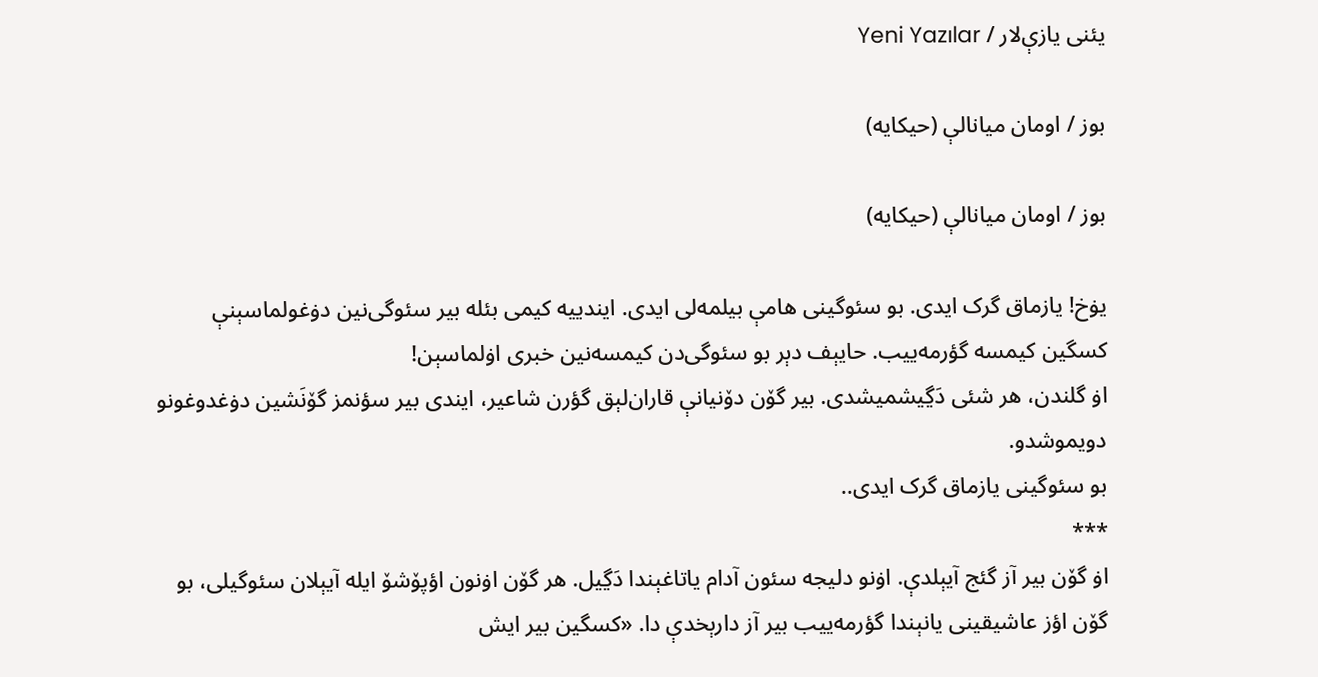یئنی یازې‌لار / Yeni Yazılar

بوز / اومان میانالې (حیکایه)

بوز / اومان میانالې (حیکایه)

یۏخ! یازماق گرک ایدی. بو سئوگینی هامې بیلمه‌لی ایدی. ایندییه کیمی بئله بیر سئوگی‌نین دۏغولماسېنې کسگین کیمسه گؤرمه‌ییب. حایېف‌ دېر بو سئوگی‌دن کیمسه‌نین خبری اۏلماسېن!
اۏ گلندن، هر شئی دَڲیشمیشدی. بیر گۆن دۆنیانې قاران‌لېق گؤرن شاعیر، ایندی بیر سؤنمز گۆنَشین دۏغدوغونو دویموشدو.
بو سئوگینی یازماق گرک ایدی..
***
اۏ گۆن بیر آز گئج آیېلدې. اۏنو دلیجه سئون آدام یاتاغېندا دَڲیل. هر گۆن اۏنون اؤپۆشۆ ایله آیېلان سئوگیلی، بو گۆن اؤز عاشیقینی یانېندا گؤرمه‌ییب بیر آز دارېخدې دا. «کسگین بیر ایش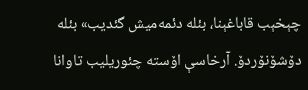چېخېب قاباغېنا، بئله دئمه‌میش گئدیب» بئله دۆشۆنۆردۆ. آرخاسې اۆسته چئوریلیب تاوانا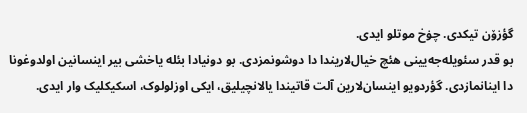گؤزۆن تیکدی. چۏخ موتلو ایدی.
بو قدر سئویله‌جه‌یینی هئچ خیال‌لاریندا دا دوشونمزدی. بو دونیادا بئله یاخشی بیر اینسانین اولدوغونا دا اینانمازدی. گؤردویو اینسان‌لارین آلت قاتیندا یالانچیلیق، ایکی اوزلولوک، اسکیکلیک وار ایدی.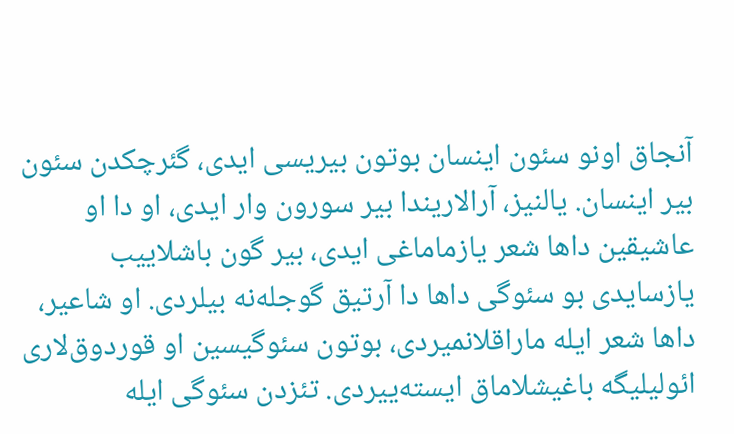آنجاق اونو سئون اینسان بوتون بیریسی ایدی، گئرچکدن سئون بیر اینسان. یالنیز، آرالاریندا بیر سورون وار ایدی، او دا او عاشیقین داها شعر یازماماغی ایدی، بیر گون باشلاییب یازسایدی بو سئوگی داها دا آرتیق گوجله‌نه بیلردی. او شاعیر، داها شعر ایله ماراقلانمیردی، بوتون سئوگیسین او قوردوق‌لاری ائولیلیگه باغیشلاماق ایسته‌ییردی. تئزدن سئوگی ایله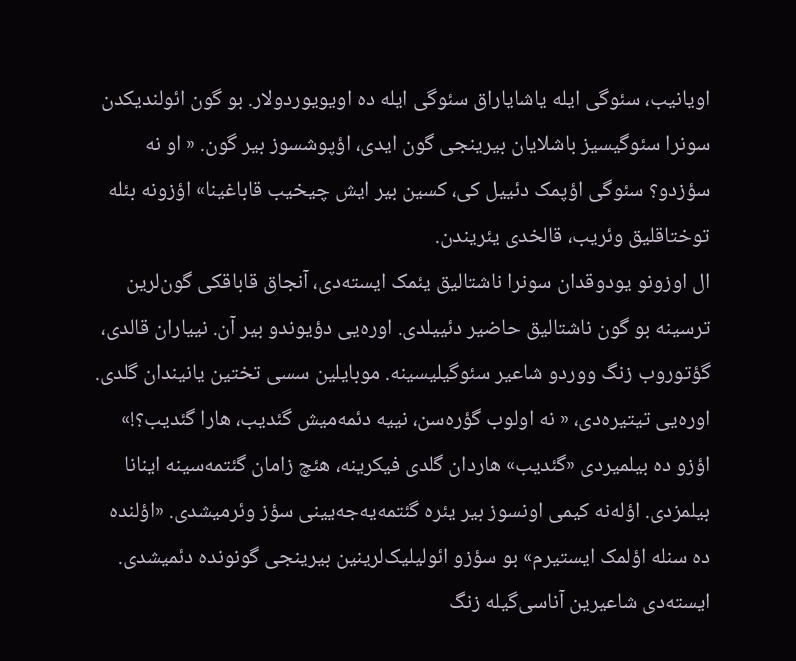اویانیب، سئوگی ایله یاشایاراق سئوگی ایله ده اویویوردولار. بو گون ائولندیکدن سونرا سئوگیسیز باشلایان بیرینجی گون ایدی، اؤپوشسوز بیر گون. « او نه سؤزدو؟ سئوگی اؤپمک دئییل کی، کسین بیر ایش چیخیب قاباغینا» اؤزونه بئله توختاقلیق وئریب، قالخدی یئریندن.
ال اوزونو یودوقدان سونرا ناشتالیق یئمک ایسته‌دی، آنجاق قاباقکی گون‌لرین ترسینه بو گون ناشتالیق حاضیر دئییلدی. اوره‌یی دؤیوندو بیر آن. نییاران قالدی، گؤتوروب زنگ ووردو شاعیر سئوگیلیسینه. موبایلین سسی تختین یانیندان گلدی. اوره‌یی تیتیره‌دی، « نه اولوب گؤره‌سن، نییه دئمه‌میش گئدیب، هارا گئدیب؟!» اؤزو ده بیلمیردی «گئدیب» هاردان گلدی فیکرینه، هئچ زامان گئتمه‌سینه اینانا بیلمزدی. اؤله‌نه کیمی اونسوز بیر یئره گئتمه‌یه‌جه‌یینی سؤز وئرمیشدی. «اؤلنده ده سنله اؤلمک ایستیرم» بو سؤزو ائولیلیک‌لرینین بیرینجی گونونده دئمیشدی.
ایسته‌دی شاعیرین آناسی‌گیله زنگ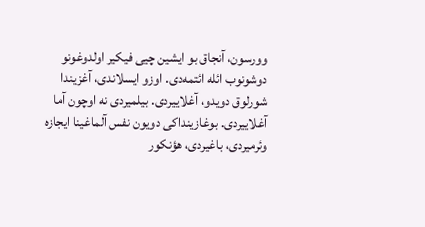وورسون، آنجاق بو ایشین چیی فیکیر اولدوغونو دوشونوب ائله ائتمه‌دی. اوزو ایسلاندی، آغزیندا شورلوق دویدو، آغلاییردی. بیلمیردی نه اوچون آما آغلاییردی. بوغازینداکی دویون نفس آلماغینا ایجازه وئرمیردی، باغیردی، هؤنکور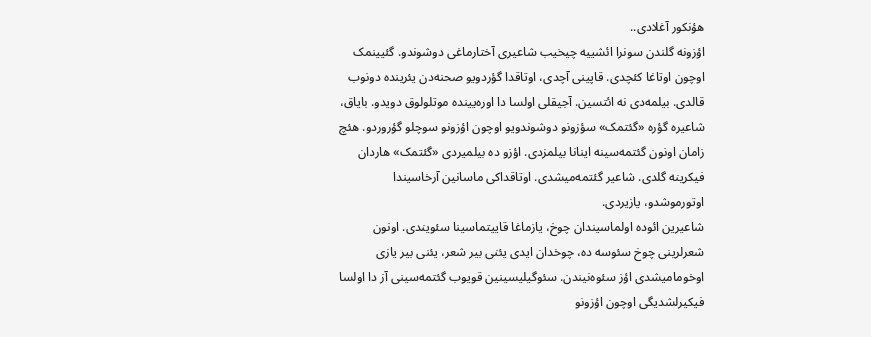هؤنکور آغلادی..
اؤزونه گلندن سونرا ائشییه چیخیب شاعیری آختارماغی دوشوندو. گئیینمک اوچون اوتاغا کئچدی. قاپینی آچدی، اوتاقدا گؤردویو صحنه‌دن یئرینده دونوب قالدی. بیلمه‌دی نه ائتسین. آجیقلی اولسا دا اوره‌یینده موتلولوق دویدو. بایاق، شاعیره گؤره «گئتمک» سؤزونو دوشوندویو اوچون اؤزونو سوچلو گؤروردو. هئچ زامان اونون گئتمه‌سینه اینانا بیلمزدی. اؤزو ده بیلمیردی «گئتمک» هاردان فیکرینه گلدی. شاعیر گئتمه‌میشدی. اوتاقداکی ماسانین آرخاسیندا اوتورموشدو، یازیردی.
شاعیرین ائوده اولماسیندان چوخ، یازماغا قاییتماسینا سئویندی. اونون شعرلرینی چوخ سئوسه ده، چوخدان ایدی یئنی بیر شعر، یئنی بیر یازی اوخومامیشدی اؤز سئوه‌نیندن. سئوگیلیسینین قویوب گئتمه‌سینی آز دا اولسا فیکیرلشدیگی اوچون اؤزونو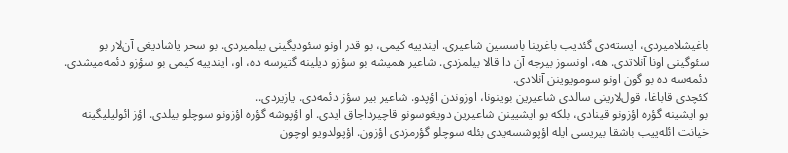باغیشلامیردی، ایسته‌دی گئدیب باغرینا باسسین شاعیری. ایندییه کیمی، بو قدر اونو سئودیگینی بیلمیردی. بو سحر یاشادیغی آن‌لار بو سئوگینی اونا آنلاتدی. هه، اونسوز بیرجه آن دا قالا بیلمزدی. شاعیر همیشه بو سؤزو دیلینه گتیرسه ده، او، ایندییه کیمی بو سؤزو دئمه‌میشدی. دئمه‌سه ده بو گون اونو سومویوینن آنلادی.
کئچدی قاباغا، قول‌لارینی سالدی شاعیرین بوینونا، اوزوندن اؤپدو. شاعیر بیر سؤز دئمه‌دی. یازیردی..
بو ایشینه گؤره اؤزونو قینادی، بلکه بو ایشیینن شاعیرین دویغوسونو قاچیرداجاق ایدی. او اؤپوشه گؤره اؤزونو سوچلو بیلدی. اؤز ائولیلیگینه خیانت ائله‌ییب باشقا بیریسی ایله اؤپوشسه‌یدی بئله سوچلو گؤرمزدی اؤزون. اؤپولدویو اوچون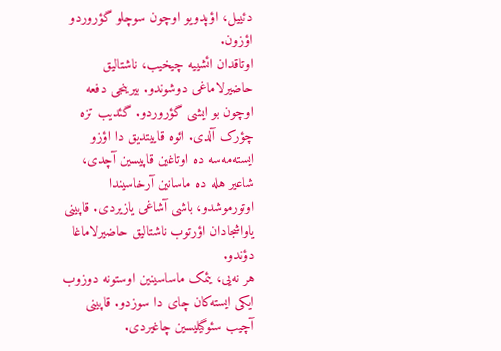دئییل، اؤپدویو اوچون سوچلو گؤروردو اؤزون.
اوتاقدان ائشییه چیخیب، ناشتالیق حاضیرلاماغی دوشوندو. بیرینجی دفعه اوچون بو ایشی گؤروردو. گئدیب تزه چؤرک آلدی. ائوه قاییتدیق دا اؤزو ایسته‌مه‌سه ده اوتاغین قاپیسین آچدی، شاعیر هله ده ماسانین آرخاسیندا اوتورموشدو، باشی آشاغی یازیردی. قاپینی یاواشجادان اؤرتوب ناشتالیق حاضیرلاماغا دؤندو.
هر نه‌یی، یئمک ماساسینین اوستونه دوزوب ایکی ایسته‌کان چای دا سوزدو. قاپینی آچیب سئوگیلیسین چاغیردی.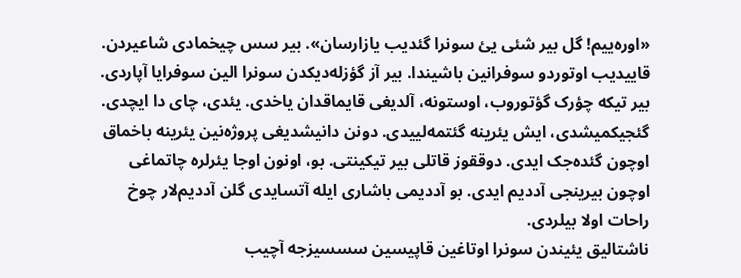«اوره‌ییم! گل بیر شئی یئ سونرا گئدیب یازارسان». بیر سس چیخمادی شاعیردن. قاییدیب اوتوردو سوفرانین باشیندا. بیر آز گؤزله‌دیکدن سونرا الین سوفرایا آپاردی. بیر تیکه چؤرک گؤتوروب، اوستونه، آلدیغی قایماقدان یاخدی. یئدی، چای دا ایچدی.
گئجیکمیشدی، ایش یئرینه گئتمه‌لییدی. دونن دانیشدیغی پروژه‌نین یئرینه باخماق اوچون گئده‌جک ایدی. دوققوز قاتلی بیر تیکینتی. بو، اونون اوجا یئرلره چاتماغی اوچون بیرینجی آددیم ایدی. بو آددیمی باشاری ایله آتسایدی گلن آددیم‌لار چوخ راحات اولا بیلردی.
ناشتالیق یئیندن سونرا اوتاغین قاپیسین سسسیزجه آچیب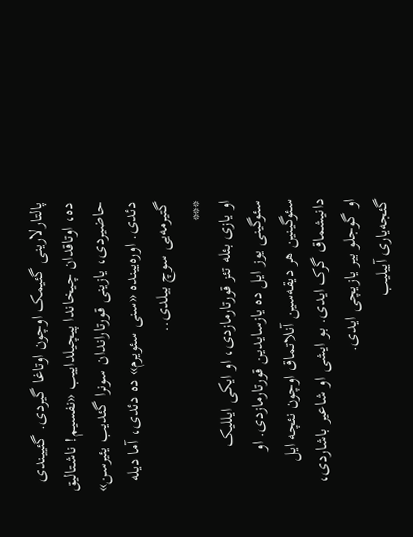پالتارلارینی گئیمک اوچون اوتاغا گیردی. گئییندی ده، اوتاقدان چیخاندا پیچیلداییب «نفسیم! ناشتالیق حاضیردی، یازینی قورتاراندان سونرا گئدیب یئیرسن» دئدی. اوره‌یینده «سنی سئویرم» ده دئدی، آما دیله گتیرمه‌یی سوچ بیلدی..
***
او یازی بئله تئز قورتارمازدی، او ایکی ایللیک سئوگینی یوز ایل ده یازسایدین قورتارمازدی. او سئوگینین هر دیقه‌سین آنلاتماق اوچون نئچه ایل دانیشماق گرک ایدی. بو ایشی او شاعیر باشاردی، او گوجلو بیر یازیچی ایدی.
گئجه‌یاری آییلیب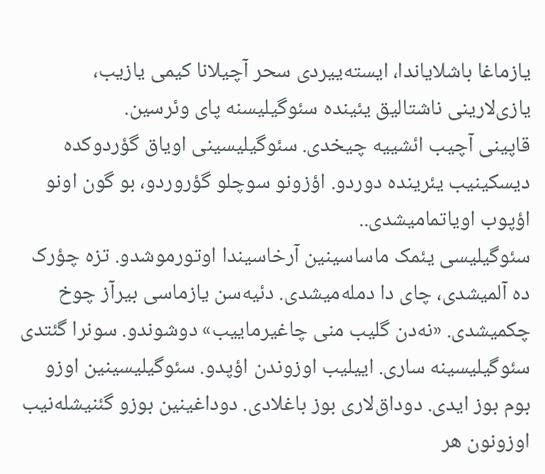یازماغا باشلایاندا، ایسته‌ییردی سحر آچیلانا کیمی یازیب، یازی‌لارینی ناشتالیق یئینده سئوگیلیسنه پای وئرسین.
قاپینی آچیب ائشییه چیخدی. سئوگیلیسینی اویاق گؤردوکده دیسکینیب یئرینده دوردو. اؤزونو سوچلو گؤروردو، بو گون اونو اؤپوب اویاتمامیشدی..
سئوگیلیسی یئمک ماساسینین آرخاسیندا اوتورموشدو. تزه چؤرک ده آلمیشدی، چای دا دمله‌میشدی. دئیه‌سن یازماسی بیرآز چوخ چکمیشدی. «نه‌دن گلیب منی چاغیرماییب» دوشوندو. سونرا گئتدی سئوگیلیسینه ساری. اییلیب اوزوندن اؤپدو. سئوگیلیسینین اوزو بوم بوز ایدی. دوداق‌لاری بوز باغلادی. دوداغینین بوزو گئنیشله‌نیب اوزونون هر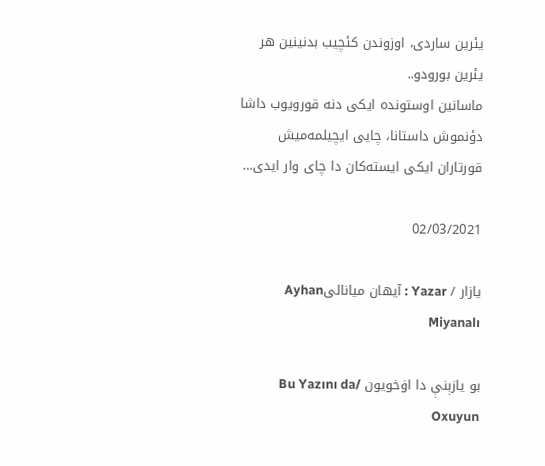یئرین ساردی، اوزوندن کئچیب بدنینین هر یئرین بورودو..
ماسانین اوستونده ایکی دنه قورویوب داشا دؤنموش داستانا، چایی ایچیلمه‌میش قورتاران ایکی ایسته‌کان دا چای وار ایدی…

02/03/2021

یازار / Yazar : آیهان میانالیAyhan Miyanalı

بو یازېنې دا اۏخویون /Bu Yazını da Oxuyun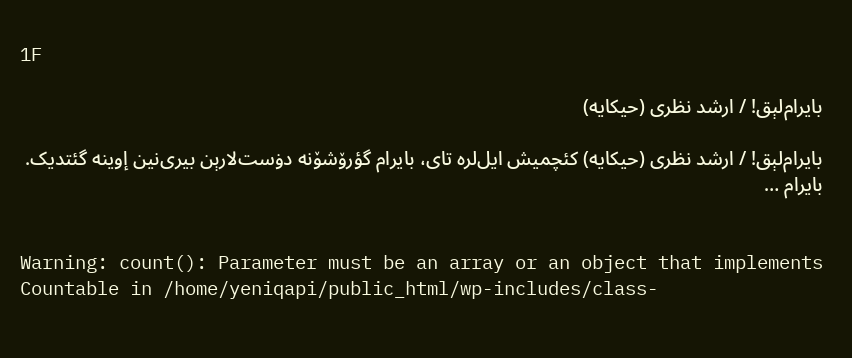1F

بایرام‌لېق! / ارشد نظری (حیکایه)

بایرام‌لېق! / ارشد نظری (حیکایه) کئچمیش ایل‌لره تای، بایرام گؤرۆشۆنه دۏست‌لارېن بیری‌نین إوینه گئتدیک. بایرام …


Warning: count(): Parameter must be an array or an object that implements Countable in /home/yeniqapi/public_html/wp-includes/class-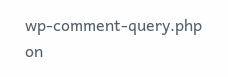wp-comment-query.php on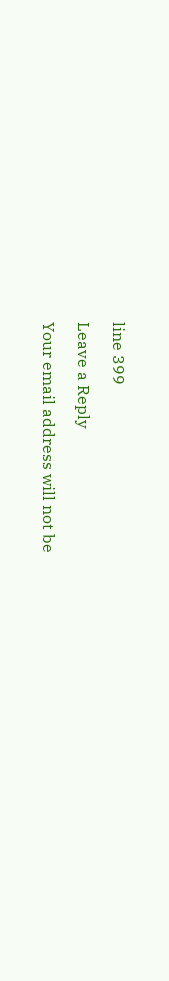line 399

Leave a Reply

Your email address will not be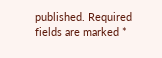published. Required fields are marked *